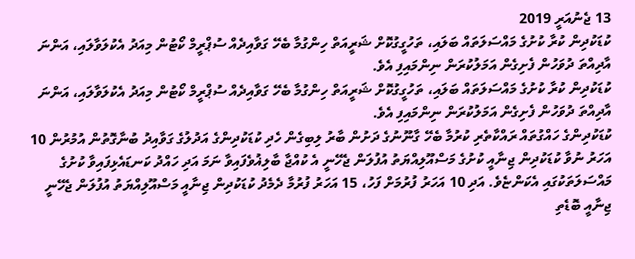13 ޖެނުއަރީ 2019
ކުޑަކުދިން ކުރާ ކުށުގެ މައްސަލަތައް ބަލައި، ތަހުގީގުކޮށް ޝަރީއަތް ހިންގުމާ ބެހޭ ގަވާއިދެއް ސުޕްރީމް ކޯޓުން މިއަދު އެކުލަވާލައި، އަންނަ އާދިއްތަ ދުވަހުން ފެށިގެން އަމަލުކުރަން ނިންމައިފި އެވެ.
ކުޑަކުދިން ކުރާ ކުށުގެ މައްސަލަތައް ބަލައި، ތަހުގީގުކޮށް ޝަރީއަތް ހިންގުމާ ބެހޭ ގަވާއިދެއް ސުޕްރީމް ކޯޓުން މިއަދު އެކުލަވާލައި، އަންނަ އާދިއްތަ ދުވަހުން ފެށިގެން އަމަލުކުރަން ނިންމައިފި އެވެ.
ކުޑަކުދިންގެ ހައްގުތައް ރައްކާތެރި ކުރުމާ ބެހޭ ގާނޫނުގެ ދަށުން ބާރު ލިބިގެން ހެދި ކުޑަކުދިންގެ އަދުލުގެ ގަވާއިދު ބުނާގޮތުން އުމުރުން 10 އަހަރު ނުވާ ކުޑަކުދިން ޖިނާއީ ކުށުގެ މަސްއޫލިއްޔަތު އުފުލަން ޖެހޭނީ އެ ކުއްޖާ ބާލިޣުވެފައިވާ ނަމަ އަދި ހައްދު ކަނޑައެޅިފައިވާ ކުށުގެ މައްސަލަތަކުގައި އެކަންޏެވެ. އަދި 10 އަހަރު ފުރުމަށް ފަހު، 15 އަހަރު ފުރުމާ ދެމެދު ކުޑަކުދިން ޖިނާއީ މަސްއޫލިއްޔަތު އުފުލަން ޖެހޭނީ ޖިނާއީ ބޮޑެތި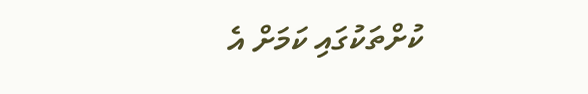ކުށްތަކުގައި ކަމަށް އެ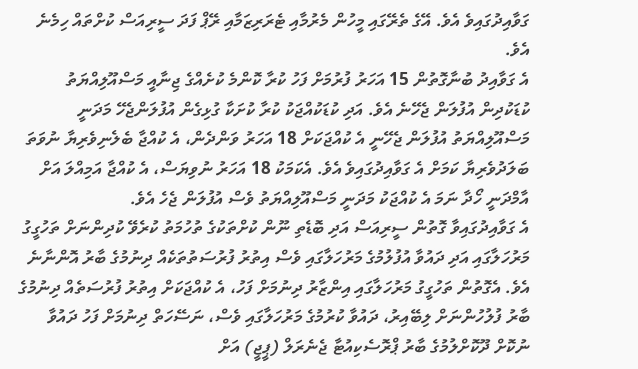ގަވާއިދުގައިވެ އެވެ. އޭގެ ތެރޭގައި މީހުން މެރުމާއި ޓެރަރިޒަމާއި ރޭޕް ފަދަ ސީރިއަސް ކުށްތައް ހިމެނެ އެވެ.
އެ ގަވާއިދު ބުނާގޮތުން 15 އަހަރު ފުރުމަށް ފަހު ކުރާ ކޮންމެ ކުށެއްގެ ޖިނާއީ މަސްއޫލިއްޔަތު ކުޑަކުދިން އުފުލަން ޖެހޭނެ އެވެ. އަދި ކުޑަކުއްޖަކު ކުރާ ކުށަކާ ގުޅިގެން އުފުލަންޖެހޭ މަދަނީ މަސްއޫލިއްޔަތު އުފުލަން ޖެހޭނީ އެ ކުއްޖަކަށް 18 އަހަރު ވަންދެން، އެ ކުއްޖާ ބެލެނިވެރިޔާ ނުވަތަ ބަލަދުވެރިޔާ ކަމަށް އެ ގަވާއިދުގައިވެ އެވެ. އެކަމަކު 18 އަހަރު ނުވިޔަސް، އެ ކުއްޖާ އަމިއްލަ އަށް އާމްދަނީ ހޯދާ ނަމަ އެ ކުއްޖަކު މަދަނީ މަސްއޫލިއްޔަތު ވެސް އުފުލަން ޖެހެ އެވެ.
އެ ގަވާއިދުގައިވާ ގޮތުން ސީރިއަސް އަދި ބޮޑެތި ނޫން ކުށްތަކުގެ ތުހުމަތު ކުރެވޭ ކުދިންނަށް ތަހުގީގު މަރުހަލާގައި އަދި ދައުވާ އުފުލުމުގެ މަރުހަލާގައި ވެސް އިތުރު ފުރުސަތުތަކެއް ދިނުމުގެ ބާރު އޮންނާނެ އެވެ. އެގޮތުން ތަހުގީގު މަރުހަލާގައި އިންޒާރު ދިނުމަށް ފަހު، އެ ކުއްޖަކަށް އިތުރު ފުރުސަތެއް ދިނުމުގެ ބާރު ފުލުހުންނަށް ލިބޭއިރު، ދައުވާ ކުރުމުގެ މަރުހަލާގައި ވެސް، ނަސޭހަތް ދިނުމަށް ފަހު ދައުވާ ނުކޮށް ދޫކޮށްލުމުގެ ބާރު ޕްރޮސެކިއުޓާ ޖެނެރަލް (ޕީޖީ) އަށް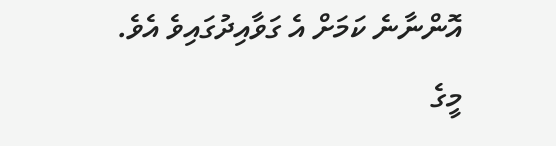އޮންނާނެ ކަމަށް އެ ގަވާއިދުގައިވެ އެވެ.
މީގެ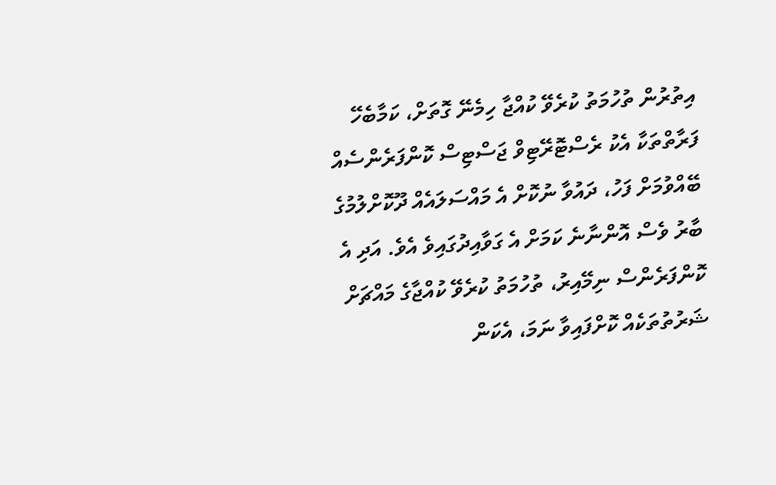އިތުރުން ތުހުމަތު ކުރެވޭ ކުއްޖާ ހިމެނޭ ގޮތަށް، ކަމާބެހޭ ފަރާތްތަކާ އެކު ރެސްޓޮރޭޓިވް ޖަސްޓިސް ކޮންފަރެންސެއް ބޭއްވުމަށް ފަހު، ދައުވާ ނުކޮށް އެ މައްސަލައެއް ދޫކޮށްލުމުގެ ބާރު ވެސް އޮންނާނެ ކަމަށް އެ ގަވާއިދުގައިވެ އެވެ. އަދި އެ ކޮންފަރެންސް ނިމޭއިރު، ތުހުމަތު ކުރެވޭ ކުއްޖާގެ މައްޗަށް ޝަރުތުތަކެއް ކޮށްފައިވާ ނަމަ، އެކަން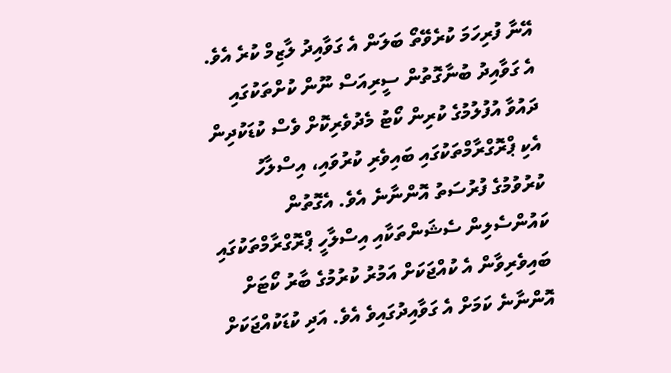އޭނާ ފުރިހަމަ ކުރެވޭތޯ ބަލަން އެ ގަވާއިދު ލާޒިމް ކުރެ އެވެ.
އެ ގަވާއިދު ބުނާގޮތުން ސީރިއަސް ނޫން ކުށްތަކުގައި ދައުވާ އުފުލުމުގެ ކުރިން ކޯޓު މެދުވެރިކޮށް ވެސް ކުޑަކުދިން އެކި ޕްރޮގްރާމްތަކުގައި ބައިވެރި ކުރުވައި، އިސްލާހު ކުރުވުމުގެ ފުރުސަތު އޮންނާނެ އެވެ. އެގޮތުން ކައުންސެލިން ސެޝަންތަކާއި އިސްލާހީ ޕްރޮގްރާމްތަކުގައި ބައިވެރިވާން އެ ކުއްޖަކަށް އަމުރު ކުރުމުގެ ބާރު ކޯޓަށް އޮންނާނެ ކަމަށް އެ ގަވާއިދުގައިވެ އެވެ. އަދި ކުޑަކުއްޖަކަށް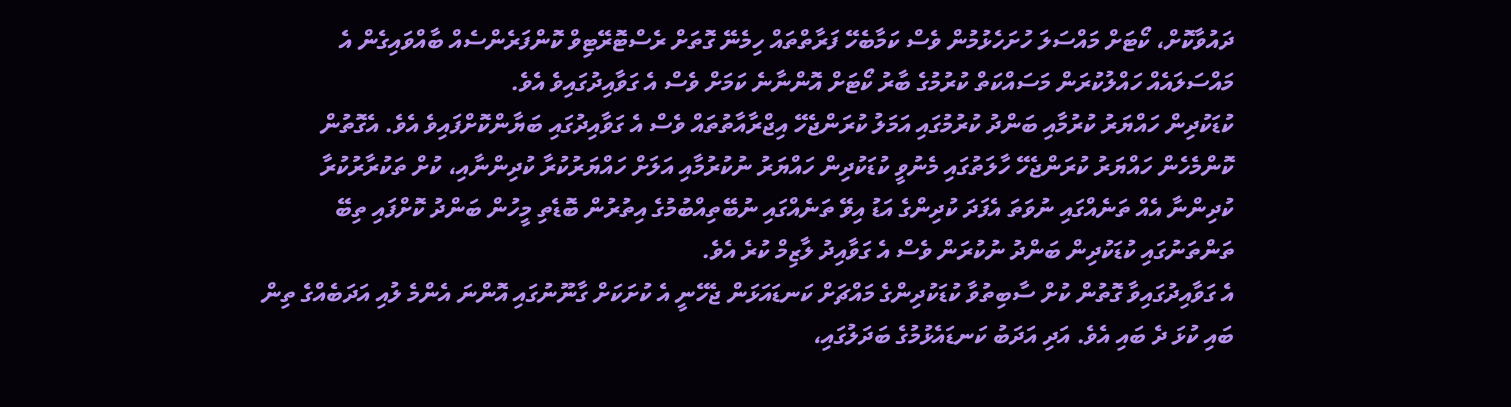ދައުވާކޮށް، ކޯޓަށް މައްސަލަ ހުށަހެޅުމުން ވެސް ކަމާބެހޭ ފަރާތްތައް ހިމެނޭ ގޮތަށް ރެސްޓޮރޭޓިވް ކޮންފަރެންސެއް ބާއްވައިގެން އެ މައްސަލައެއް ހައްލުކުރަން މަސައްކަތް ކުރުމުގެ ބާރު ކޯޓަށް އޮންނާނެ ކަމަށް ވެސް އެ ގަވާއިދުގައިވެ އެވެ.
ކުޑަކުދިން ހައްޔަރު ކުރުމާއި ބަންދު ކުރުމުގައި އަމަލު ކުރަންޖެހޭ އިޖްރާއާތުތައް ވެސް އެ ގަވާއިދުގައި ބަޔާންކޮށްފައިވެ އެވެ. އެގޮތުން ކޮންމެހެން ހައްޔަރު ކުރަންޖެހޭ ހާލަތުގައި މެނުވީ ކުޑަކުދިން ހައްޔަރު ނުކުރުމާއި އަލަށް ހައްޔަރުކުރާ ކުދިންނާއި، ކުށް ތަކުރާރުކުރާ ކުދިންނާ އެއް ތަނެއްގައި ނުވަތަ އެފަދަ ކުދިންގެ އަޑު އިވޭ ތަނެއްގައި ނުބޭތިއްބުމުގެ އިތުރުން ބޮޑެތި މީހުން ބަންދު ކޮށްފައި ތިބޭ ތަންތަނުގައި ކުޑަކުދިން ބަންދު ނުކުރަން ވެސް އެ ގަވާއިދު ލާޒިމް ކުރެ އެވެ.
އެ ގަވާއިދުގައިވާ ގޮތުން ކުށް ސާބިތުވާ ކުޑަކުދިންގެ މައްޗަށް ކަނޑައަޅަން ޖެހޭނީ އެ ކުށަކަށް ގާނޫނުގައި އޮންނަ އެންމެ ލުއި އަދަބެއްގެ ތިން ބައި ކުޅަ ދެ ބައި އެވެ. އަދި އަދަބު ކަނޑައެޅުމުގެ ބަދަލުގައި،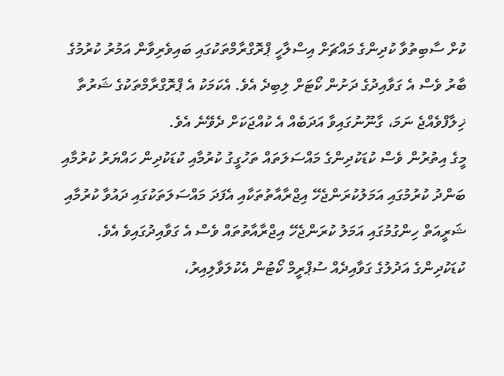ކުށް ސާބިތުވާ ކުދިންގެ މައްޗަށް އިސްލާހީ ޕްރޮގްރާމްތަކުގައި ބައިވެރިވާން އަމުރު ކުރުމުގެ ބާރު ވެސް އެ ގަވާއިދުގެ ދަށުން ކޯޓަށް ލިބިދެ އެވެ. އެކަމަކު އެ ޕްރޮގްރާމްތަކުގެ ޝަރުތާ ޚިލާފްވެއްޖެ ނަމަ، ގާނޫނުގައިވާ އަދަބެއް އެ ކުއްޖަކަށް ދެވޭނެ އެވެ.
މީގެ އިތުރުން ވެސް ކުޑަކުދިންގެ މައްސަލަތައް ތަހުގީގު ކުރުމާއި ކުޑަކުދިން ހައްޔަރު ކުރުމާއި ބަންދު ކުރުމުގައި އަމަލުކުރަންޖެހޭ އިޖްރާއާތުތަކާއި އެފަދަ މައްސަލަތަކުގައި ދައުވާ ކުރުމާއި ޝަރީއަތް ހިންގުމުގައި އަމަލު ކުރަންޖެހޭ އިޖްރާއާތުތައް ވެސް އެ ގަވާއިދުގައިވެ އެވެ.
ކުޑަކުދިންގެ އަދުލުގެ ގަވާއިދެއް ސުޕްރީމް ކޯޓުން އެކުލަވާލިއިރު،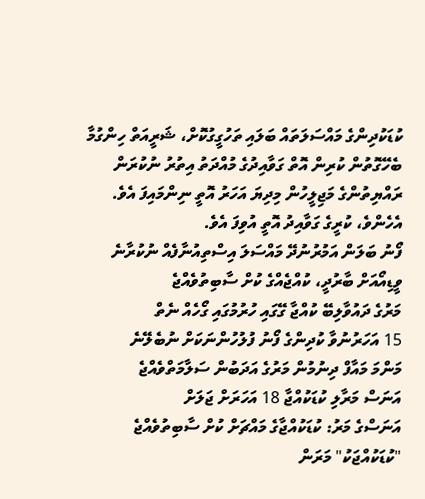ކުޑަކުދިންގެ މައްސަލަތައް ބަލައި ތަހުގީގުކޮށް، ޝަރީއަތް ހިންގުމާ ބެހޭގޮތުން ކުރިން އޮތް ގަވާއިދުގެ މުއްދަތު އިތުރު ނުކުރަން ރައްޔިތުންގެ މަޖިލީހުން މިދިޔަ އަހަރު އޮތީ ނިންމައިފަ އެވެ. އެހެންވެ، ކުރީގެ ގަވާއިދު އޮތީ އުވިފަ އެވެ.
ފޯނު ބަލަން އަމުރުނުދޭ މައްސަލަ އިސްތިއުނާފެއް ނުކުރާނެ
ވީޑިއޯއަށް ބާރުދީ، ކުއްޖެއްގެ ކުށް ސާބިތުވެއްޖެ
މަރުގެ ދައުވާލިބޭ ކުއްޖާ ގޭގައި ހުރުމުގައި ގޯހެއް ނެތް
15 އަހަރުނުވާ ކުދިންގެ ފޯނު ފުލުހުންނަކަށް ނުބެލޭނެ
މަންމަ މައާފް ދިނުމުން މަރުގެ އަދަބުން ސަލާމަތްވެއްޖެ
އަނަސް މަރާލި ކުޑަކުއްޖާ 18 އަހަރަށް ޖަލަށް
އަނަސްގެ މަރު: ކުޑަކުއްޖާގެ މައްޗަށް ކުށް ސާބިތުވެއްޖެ
"ކުޑަކުއްޖަކު" މަރަން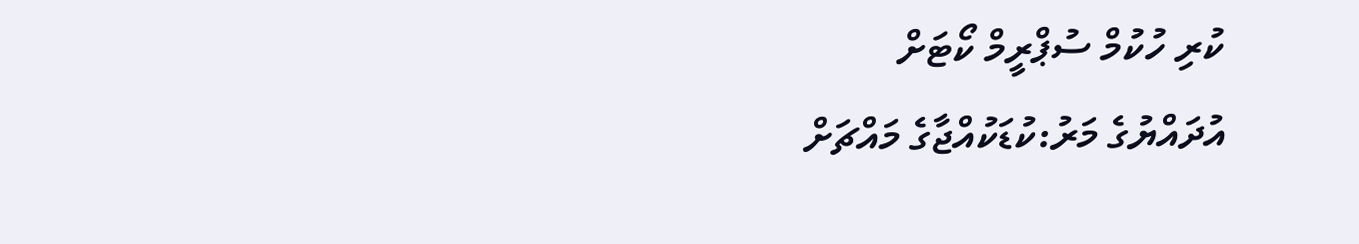ކުރި ހުކުމް ސުޕްރީމް ކޯޓަށް
އުދައްޔުގެ މަރު:ކުޑަކުއްޖާގެ މައްޗަށް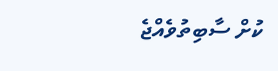ކުށް ސާބިތުވެއްޖެ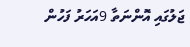ޖަލުގައި އޮންނަތާ 9އަހަރު ފަހުން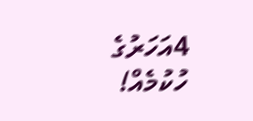4އަހަރުގެ ހުކުމެއް!